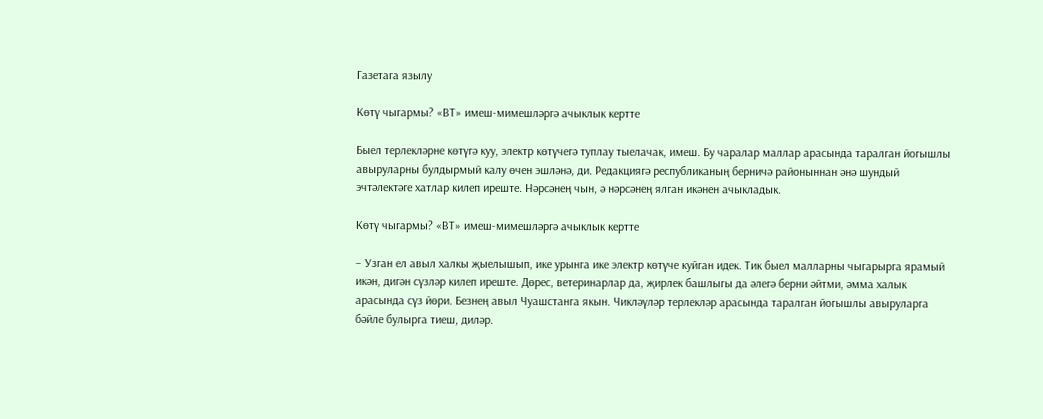Газетага язылу

Көтү чыгармы? «ВТ» имеш-мимешләргә ачыклык кертте

Быел терлекләрне көтүгә куу, электр көтүчегә туплау тыелачак, имеш. Бу чаралар маллар арасында таралган йогышлы авыруларны булдырмый калу өчен эшләнә, ди. Редакциягә республиканың берничә районыннан әнә шундый эчтәлектәге хатлар килеп иреште. Нәрсәнең чын, ә нәрсәнең ялган икәнен ачыкладык.

Көтү чыгармы? «ВТ» имеш-мимешләргә ачыклык кертте

– Узган ел авыл халкы җыелышып, ике урынга ике электр көтүче куйган идек. Тик быел малларны чыгарырга ярамый икән, дигән сүзләр килеп иреште. Дөрес, ветеринарлар да, җирлек башлыгы да әлегә берни әйтми, әмма халык арасында сүз йөри. Безнең авыл Чуашстанга якын. Чикләүләр терлекләр арасында таралган йогышлы авыруларга бәйле булырга тиеш, диләр.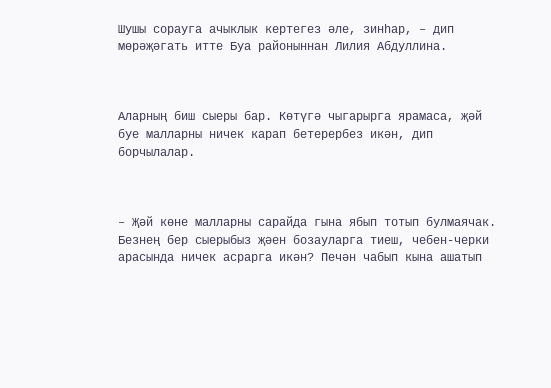Шушы сорауга ачыклык кертегез әле, зинһар, – дип мөрәҗәгать итте Буа районыннан Лилия Абдуллина.



Аларның биш сыеры бар. Көтүгә чыгарырга ярамаса, җәй буе малларны ничек карап бетерербез икән, дип борчылалар.



– Җәй көне малларны сарайда гына ябып тотып булмаячак. Безнең бер сыерыбыз җәен бозауларга тиеш, чебен-черки арасында ничек асрарга икән? Печән чабып кына ашатып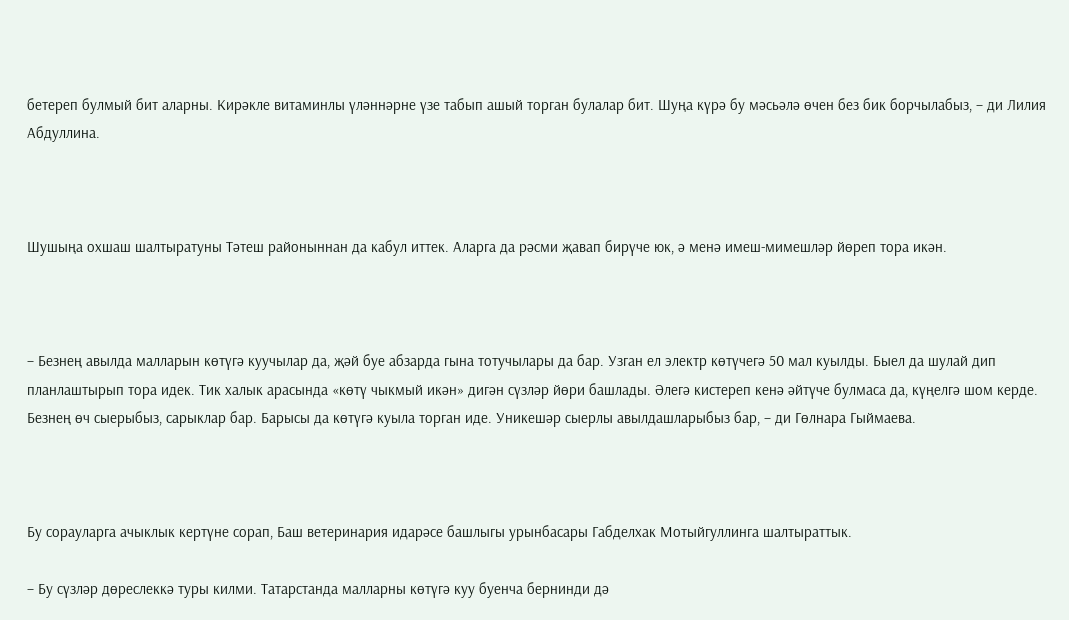бетереп булмый бит аларны. Кирәкле витаминлы үләннәрне үзе табып ашый торган булалар бит. Шуңа күрә бу мәсьәлә өчен без бик борчылабыз, – ди Лилия Абдуллина.



Шушыңа охшаш шалтыратуны Тәтеш районыннан да кабул иттек. Аларга да рәсми җавап бирүче юк, ә менә имеш-мимешләр йөреп тора икән.



– Безнең авылда малларын көтүгә куучылар да, җәй буе абзарда гына тотучылары да бар. Узган ел электр көтүчегә 50 мал куылды. Быел да шулай дип планлаштырып тора идек. Тик халык арасында «көтү чыкмый икән» дигән сүзләр йөри башлады. Әлегә кистереп кенә әйтүче булмаса да, күңелгә шом керде. Безнең өч сыерыбыз, сарыклар бар. Барысы да көтүгә куыла торган иде. Уникешәр сыерлы авылдашларыбыз бар, – ди Гөлнара Гыймаева.



Бу сорауларга ачыклык кертүне сорап, Баш ветеринария идарәсе башлыгы урынбасары Габделхак Мотыйгуллинга шалтыраттык.

– Бу сүзләр дөреслеккә туры килми. Татарстанда малларны көтүгә куу буенча бернинди дә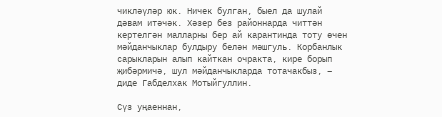чикләүләр юк. Ничек булган, быел да шулай дәвам итәчәк. Хәзер без районнарда читтән кертелгән малларны бер ай карантинда тоту өчен мәйданчыклар булдыру белән мәшгуль. Корбанлык сарыкларын алып кайткан очракта, кире борып җибәрмичә, шул мәйданчыкларда тотачакбыз, – диде Габделхак Мотыйгуллин.

Сүз уңаеннан,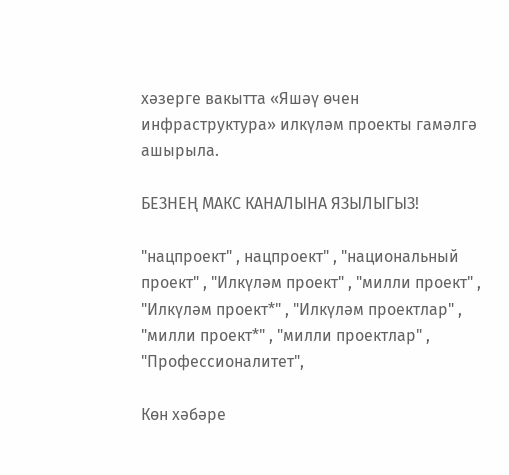хәзерге вакытта «Яшәү өчен инфраструктура» илкүләм проекты гамәлгә ашырыла.

БЕЗНЕҢ МАКС КАНАЛЫНА ЯЗЫЛЫГЫЗ!

"нацпроект" , нацпроект" , "национальный проект" , "Илкүләм проект" , "милли проект" , "Илкүләм проект*" , "Илкүләм проектлар" , "милли проект*" , "милли проектлар" , "Профессионалитет",

Көн хәбәре